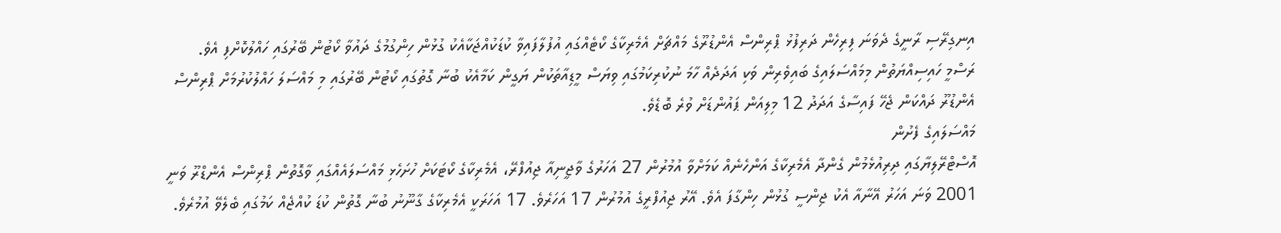އިނގިރޭސި ރާނީގެ ދެވަނަ ފިރިހެން ދަރިފުޅު ޕްރިންސް އެންޑުރޫގެ މައްޗަށް އެމެރިކާގެ ކޯޓެއްގައި އުފުލާފައިވާ ކުޑަކުއްޖަކާއެކު ގުޅުން ހިންގުމުގެ ދައުވާ ކޯޓުން ބޭރުގައި ހައްލުކޮށްފި އެވެ.
ރަސްމީ ހައިސިއްޔަތުން މިމައްސަލައިގެ ބައިވެރިން ވަކި އަދަދެއް ހާމަ ނުކުރިކަމުގައި ވިޔަސް މީޑިއާތަކުން ޔަގީން ކަމާއެކު ބުނާ ގޮތުގައި ކޯޓުން ބޭރުގައި މި މައްސަލަ ހައްލުކުރުމަށް ޕްރިންސް އެންޑުރޫ ދައްކަން ޖެހޭ ފައިސާގެ އަދަދު 12 މިލިއަން ޕައުންޑަށް ވުރެ ބޮޑެވެ.
މައްސަލައިގެ ފެށުން
އޮސްޓްރޭލިޔާގައި ދިރިއުޅެމުން ގެންދާ އެމެރިކާގެ އަންހެނެއް ކަމަށްވާ އުމުރުން 27 އަހަރުގެ ވާޖީނިއާ ޖިއުފްރޭ، އެމެރިކާގެ ކޯޓަކަށް ހުށަހެޅި މައްސަލައެއްގައި ވާގޮތުން ޕްރިންސް އެންޑްރޫ ވަނީ 2001 ވަނަ އަހަރު އޭނާއާ އެކު ޖިންސީ ގުޅުން ހިންގާފަ އެވެ. އޭރު ޖިއުފްރީގެ އުމުރުން 17 އަހަރެވެ. 17 އަހަރަކީ އެމެރިކާގެ ގާނޫނު ބުނާ ގޮތުން ކުޑަ ކުއްޖެއް ކަމުގައި ބެލެވޭ އުމުރެވެ.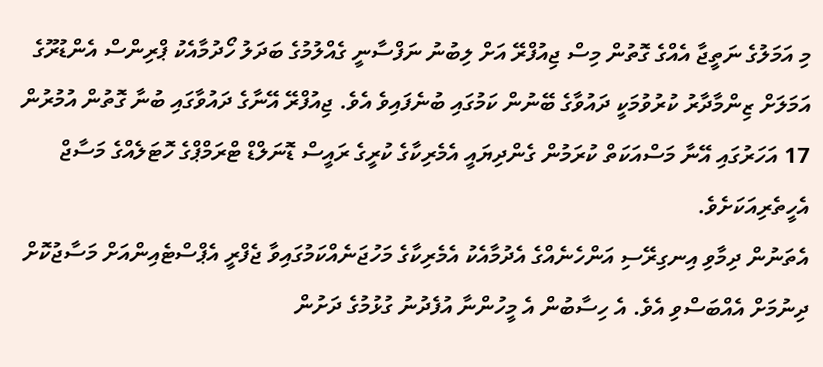މި އަމަލުގެ ނަތީޖާ އެއްގެ ގޮތުން މިސް ޖިއުފްރޭ އަށް ލިބުނު ނަފްސާނީ ގެއްލުމުގެ ބަދަލު ހޯދުމާއެކު ޕްރިންސް އެންޑުރޫގެ އަމަލަށް ޒިންމާދާރު ކުރުވުމަކީ ދައުވާގެ ބޭނުން ކަމުގައި ބުނެފައިވެ އެވެ. ޖިއުފްރޭ އޭނާގެ ދައުވާގައި ބުނާ ގޮތުން އުމުރުން 17 އަހަރުގައި އޭނާ މަސްއަކަތް ކުރަމުން ގެންދިޔައީ އެމެރިކާގެ ކުރީގެ ރައީސް ޑޮނަލްޑް ޓްރަމްޕްގެ ހޮޓަލެއްގެ މަސާޖް އެހީތެރިއަކަށެވެ.
އެތަނުން ދިމާވި އިނގިރޭސި އަންހެނެއްގެ އެދުމާއެކު އެމެރިކާގެ މަހުޖަނެއްކަމުގައިވާ ޖެފްރީ އެޕްސްޓެއިންއަށް މަސާޖުކޮށް ދިނުމަށް އެއްބަސްވި އެވެ. އެ ހިސާބުން އެ މީހުންނާ އުފެދުނު ގުޅުމުގެ ދަށުން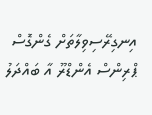އިނގިރޭސިވިލާތަށް ގެންގޮސް ޕްރިންސް އެންޑްރޫ އާ ބައްދަލު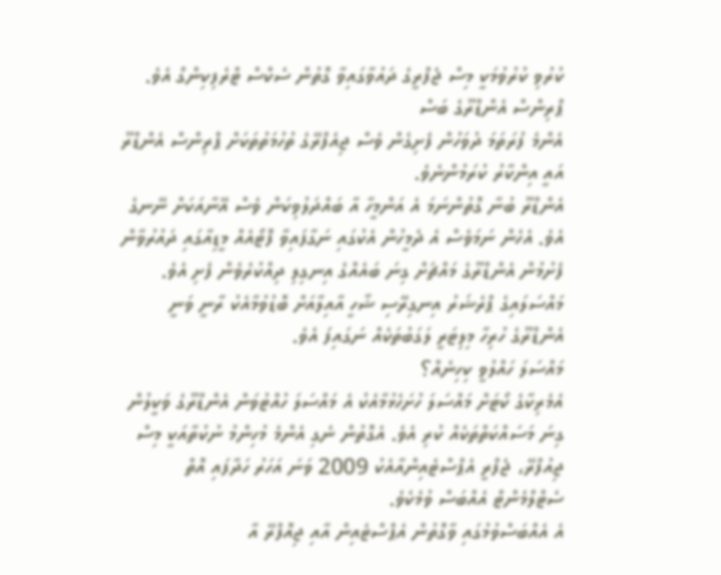ކުރުވި ކުރުވުމަކީ މިސް ޖެފްރީގެ ދައުވާގައިވާ ގޮތުން ސެކްސް ޓްރެފިކިންގް އެވެ.
ޕްރިންސް އެންޑްރޫގެ ބަސް
އެންމެ ފުރަތަމަ ދުވަހުން ފެށިގެން ވެސް ޖިއެފްރޭގެ ތުހުމަތުތަކަށް ޕްރިންސް އެންޑްރޫ އައީ އިންކާރު ކުރަމުންނެވެ.
އެންޑްރޫ ބުނާ ގޮތުންނަމަ އެ އަންމީހާ އާ ބައްދަލުވިކަން ވެސް އޭނާއަކަށް ނޭނގެ އެވެ. އެހެން ނަމަވެސް އެ ދެމީހުން އެކުގައި ނަގާފައިވާ ފޮޓޯއެއް މީޑިއާގައި ދައުރުވާން ފެށުމުން އެންޑްރޫގެ މައްޗަށް ގިނަ ބައެއްގެ އިނގިލި ދިއްކުރެވެން ފެށި އެވެ.
މައްސަލައިގެ ޕްރެޝަރު އިނގިރޭސި ޝާހީ އާއިލާއަށް ބޮޑުވުމާއެކު ރާނީ ވަނީ އެންޑްރޫގެ ހުރިހާ މިލިޓަރީ ލަގަބުތަކެއް ނަގައިފަ އެވެ.
މައްސަލަ ހައްލުވީ ކިހިނެއް؟
އެމެރިކާގެ ކޯޓަށް މައްސަލަ ހުށަހެޅުމާއެކު އެ މައްސަލަ ހުއްޓުވަން އެންޑްރޫގެ ވަކީލުން ގިނަ މަސައްކަތްތަކެއް ކުރި އެވެ. އެގޮތުން ނެގި އެންމެ މުހިންމު ނުކުތާއަކީ މިސް ޖިއުފްރޭ، ޖެފްރީ އެޕްސްޓެއިންއާއެކު 2009 ވަނަ އަހަރު ހަދާފައި އޮތް ސެޓްލްމެންޓް އެއްބަސް ވުމެކެވެ.
އެ އެއްބަސްވުމުގައި ވާގޮތުން އެޕްސްޓެއިން އާއި ޖިއޮފްރޭ އާ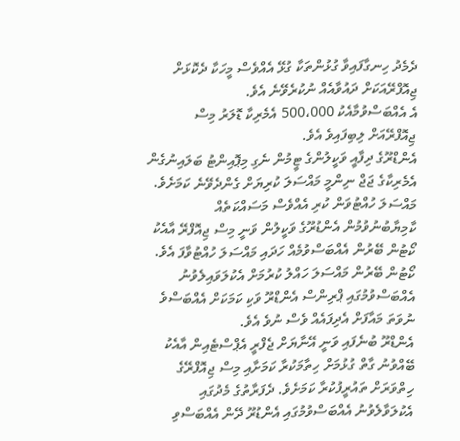ދެމެދު ހިނގާފައިވާ ގުޅުންތަކާ ގުޅޭ އެއްވެސް މީހަކާ ދެކޮޅަށް ޖިއޮފްރޭއަކަށް ދައުވާއެއް ނުކުރެވޭނެ އެވެ.
އެ އެއްބަސްވުމާއެކު 500،000 އެމެރިކާ ޑޮލަރު މިސް ޖިއޮފްރޭއަށް ލިބިފައިވެ އެވެ.
އެންޑްރޫގެ ދިފާއީ ވަކީލުންގެ ޓީމުން ނެގި މިޕޮއިންޓު ބަލައިނުގެން އެމެރިކާގެ ޖަޖް ނިންމީ މައްސަލަ ކުރިޔަށް ގެންދެވޭނެ ކަމަށެވެ.
މައްސަލަ ހުއްޓުވަން ކުރި އެއްވެސް މަސައްކަތެއް ކާމިޔާބުނުވުމުން އެންޑުރޫގެ ވަކީލުން ވަނީ މިސް ޖިއޮފްރޭ އާއެކު ކޯޓުން ބޭރުން އެއްބަސްވުމެއް ހަދައި މައްސަލަ ހުއްޓުވާފަ އެވެ.
ކޯޓުން ބޭރުން މައްސަލަ ހައްލު ކުރުމަށް އެކުލަވައިލެވުނު އެއްބަސްވުމުގައި ޕްރިންސް އެންޑްރޫ ވަކި ކަމަކަށް އެއްބަސްވެ ނުވަތަ މައާފަށް އެދިފައެއް ވެސް ނުވެ އެވެ.
އެންޑްރޫ ބުނެފައި ވަނީ އޭނާޔަށް ޖެފްރީ އެޕްސްޓެއިން އާއެކު ބޭއްވުނު ގާތް ގުޅުމަށް ހިތާމަކުރާ ކަމަށާއި މިސް ޖިއޮފްރޭގެ ހިތްވަރަށް ތައުރީފުކުރާ ކަމަށެވެ. ދެފަރާތުގެ މެދުގައި އެކުލަވާލެވުނު އެއްބަސްވުމުގައި އެންޑުރޫ ދޭން އެއްބަސްވި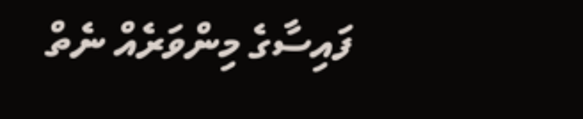ފައިސާގެ މިންވަރެއް ނެތް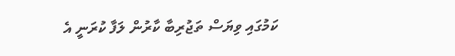ކަމުގައި ވިޔަސް ތަޖުރިބާ ކާރުން ލަފާ ކުރަނީ އެ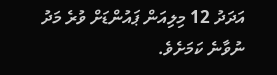އަދަދު 12 މިލިއަން ޕައުންޑަށް ވުރެ މަދު ނުވާނެ ކަމަށެވެ.